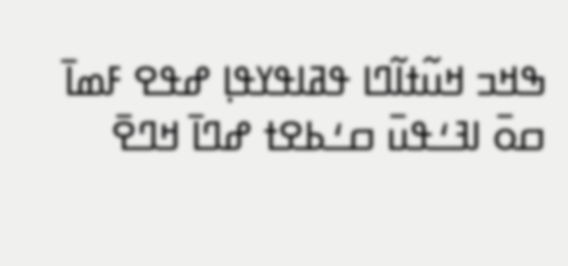ߒߞߏ ߞߎ߬ߙߊ߬ߣߊ ߟߥߊߟߌߟߊ߲ ߝߟߐ ߓߘߊ߫ ߛߋ߫ ߊߔߑߟߎ߫ ߛߑߕߐߙ ߝߣߊ߫ ߞߣߐ߫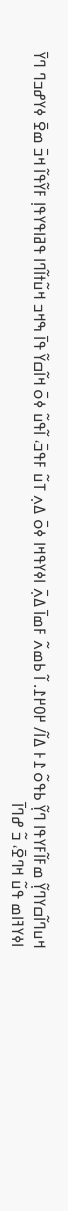ߞߎߣߊ߬ߛߌߣߌ߲߬ ߘߓߊ߬ߓߌߟߊ ߣߌ߲߬ ߕߟߋ߬ ߁߅ ߡߊ߬/ ߂߀߂߁. ߊ߬ ߕߘߍ߬ ߓߘߊ߫ ߡߍ߲߫ ߊߦߌߟߞߊ ߦߋ߫ ߡߍ߲ ߠߎ߬ ߓߟߏ߫، ߊ߬ߟߎ߬ ߦߋ߫ ߞߊ߬ߛߌ߬ ߟߊ߫ ߒߞߏ ߞߎ߬ߙߊ߬ߣߊ ߟߥߊߟߌߟߊ߲ ߓߌ߬ߟߊ߬ ߞߏ߫ ߘߐ߫ ߦߌߝߏߣ ߣߌ߫ ߊߦߌߔߊߘ ߟߎ߬ ߞߣߐ߫، ߏ߬ ߝߣߊ߫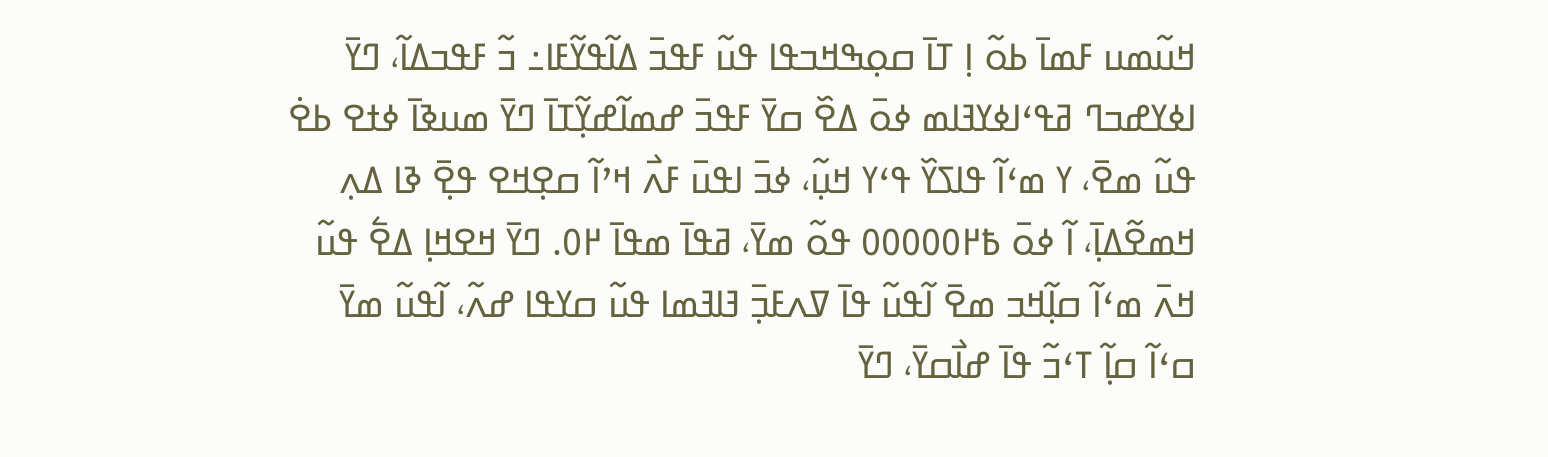ߞߎ߬ߘߎ ߓߘߊ߫ ߕߋ߬ ߊ߲ ߠߊ߫ ߛߋ߲ߒߞߏߟߊ ߟߎ߬ ߓߟߏ߫ ߡߊ߬ߟߌ߬ߓߊ߸ ߏ߬ ߓߟߏߡߊ߬، ߣߌ߫ ߊߦߌߝߏߣ ߥߟߵߊߦߌߔߊߘ ߦߋ߫ ߡߐ߰ ߛߌ߫ ߓߟߏ߫ ߝߘߊ߬ߝߌ߲߬ߠߊ߫ ߣߌ߫ ߘߎߢߊ߫ ߦߙߐ ߕߐ߭ ߟߎ߬ ߘߐ߫، ߌ ߘߵߊ߬ ߟߊߖߌ߰ ߟߵߌ ߞߎ߲߬، ߦߏ߫ ߊߟߎ߫ ߓߍ߯ ߞߴߊ߬ ߛߐ߲ߞߐ ߟߐ߲߫ ߢߊ ߡߍ߲ ߞߘߐ߬ߡߊ߲߫، ߊ߬ ߦߋ߫ ߿߂߀߀߀߀߀ ߟߋ߬ ߘߌ߫، ߥߟߊ߫ ߘߟߊ߫ ߂߀. ߣߌ߫ ߞߐߞߊ߲ ߡߐ߱ ߟߎ߬ ߞߍ߫ ߘߵߊ߬ ߛߊ߲߬ߞߏ ߘߐ߫ ߊ߬ߟߎ߬ ߟߊ߫ ߜߍߓߏ߲߫ ߔߊߔߘߊ ߟߎ߬ ߛߌߟߊ ߝߍ߬، ߊ߬ߟߎ߬ ߘߌ߫ ߛߵߊ߬ ߛߊ߲߬ ߠߵߏ߬ ߟߊ߫ ߝߊ߯ߛߌ߫، ߣߌ߫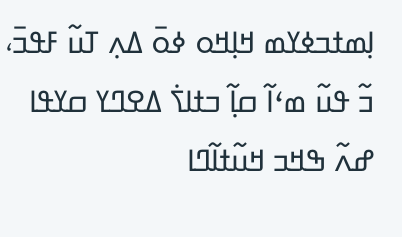ߊ߲ߘߙߏߦߌߘ ߞߊ߲ߞߋ ߦߋ߫ ߡߍ߲ ߠߎ߬ ߓߟߏ߫، ߏ߬ ߟߎ߬ ߘߵߊ߬ ߛߊ߲߬ ߏߙߊߖ߭ ߡߐߣߌ ߛߌߟߊ ߝߍ߬ ߒߞߏ ߞߎ߬ߙߊ߬ߣߊ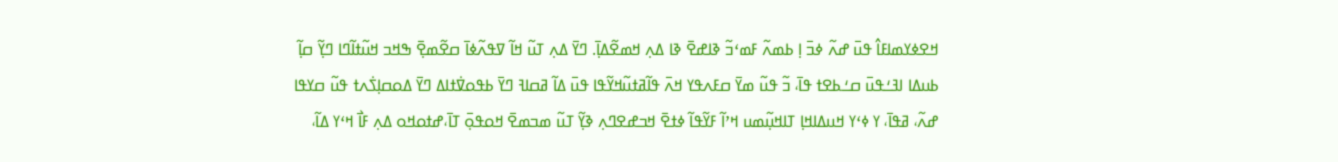ߞߐߦߌߘߊߓߊ߮ ߟߎ߫ ߝߍ߬ ߦߏ߫ ߊ߲ ߕߘߍ߬ ߓߘߵߏ߬ ߢߊߝߐ߫ ߢߊ ߡߍ߲ ߞߘߐ߬ߡߊ߲߫. ߣߌ߫ ߡߍ߲ ߠߎ߬ ߞߊ߬ ߜߟߍ߬ߦߊ߫ ߛߐ߬ߘߐ߲߫ ߒߞߏ ߞߎ߬ߙߊ߬ߣߊ ߣߌ߲߬ ߛߊ߲߬ ߕߎߡߊ ߊߔߑߟߎ߫ ߛߑߕߐߙ ߟߊ߫، ߏ߬ ߟߎ߬ ߘߌ߫ ߛߓߍߟߌ ߞߍ߫ ߟߊ߬ߥߙߎ߬ߞߌ߬ߟߊ ߟߎ߫ ߡߊ߬ ߥߛߊߔ ߣߌ߫ ߕߟߋߜ߭ߙߊߡ ߣߌ߫ ߡߋߛߊ߲ߖ߭ߍߙ ߟߎ߬ ߛߌߟߊ ߝߍ߬، ߥߟߊ߫، ߌ ߦߵߌ ߞߎߡߊߞߊ߲ ߠߊߞߎ߲߬ߘߎ ߞߴߊ߬ ߓߌ߬ߟߊ߬ ߦߙߐ߫ ߞߏߝߐߣߍ߲ ߢߌ߲߬ ߠߎ߬ ߘߏߘߐ߫ ߞߋߟߋ߲߫ ߠߊ߫،ߝߙߋߞߋ ߡߍ߲ ߓߊ߯ ߞߵߌ ߡߊ߬،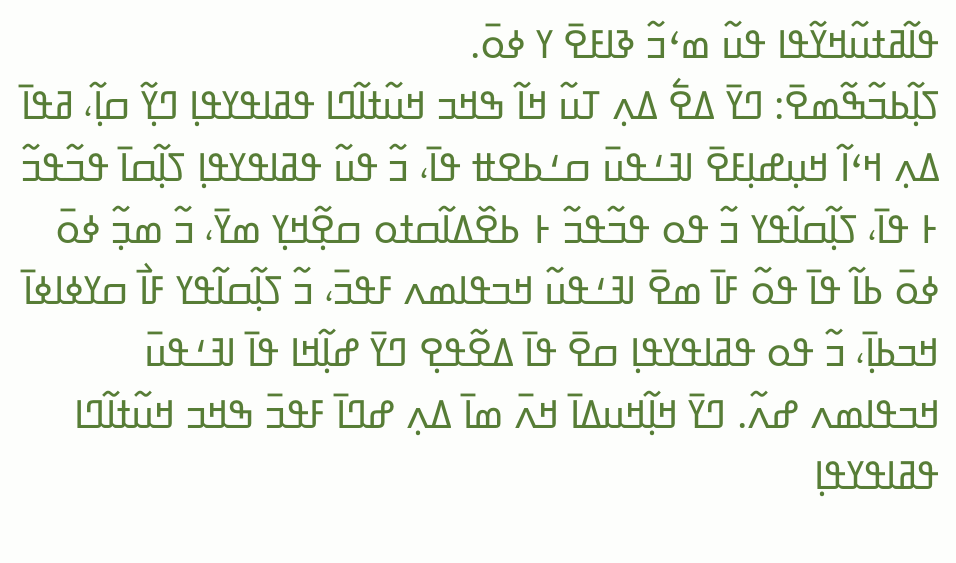ߟߊ߬ߥߙߎ߬ߞߌ߬ߟߊ ߟߎ߬ ߘߵߏ߬ ߢߊߓߐ߫ ߌ ߦߋ߫.
ߖߊ߲߬ߕߏ߬ߒ߬ߘߐ߫: ߣߌ߫ ߡߐ߱ ߡߍ߲ ߠߎ߬ ߞߊ߬ ߒߞߏ ߞߎ߬ߙߊ߬ߣߊ ߟߥߊߟߌߟߊ߲ ߣߌ߲߬ ߛߊ߲߬، ߥߟߊ߫ ߡߍ߲ ߞߵߊ߬ ߞߎ߲ߝߊ߲ߓߐ߫ ߊߔߑߟߎ߫ ߛߑߕߐߚ ߟߊ߫، ߏ߬ ߟߎ߬ ߟߥߊߟߌߟߊ߲ ߖߊ߲߬ߛߊ߫ ߟߏ߬ߟߏ߬ ߅ ߟߊ߫، ߖߊ߲߬ߛߊ߬ߟߌ ߏ߬ ߟߋ ߟߏ߬ߟߏ߬ ߅ ߕߐ߰ߡߊ߬ߛߙߋ ߛߐ߲߬ߞߌ߲ ߘߌ߫، ߏ߬ ߘߏ߲߬ ߦߋ߫ ߦߋ߫ ߕߊ߬ ߟߊ߫ ߟߋ߬ ߓߊ߫ ߘߐ߫ ߊߔߑߟߎ߬ ߞߏߟߊߘߍ ߓߟߏ߫، ߏ߬ ߖߊ߲߬ߛߊ߬ߟߌ ߓߊ߯ ߛߌߦߊߦߊ߫ ߞߏߕߊ߲߫، ߏ߬ ߟߋ ߟߥߊߟߌߟߊ߲ ߛߐ߫ ߟߊ߫ ߡߐ߬ߟߐ߲ ߣߌ߫ ߝߊ߲߬ߞߊ ߟߊ߫ ߊߔߑߟߎ߫ ߞߏߟߊߘߍ ߝߍ߬. ߣߌ߫ ߞߊ߲߬ߞߎߡߊ߫ ߞߍ߫ ߘߊ߫ ߡߍ߲ ߝߣߊ߫ ߓߟߏ߫ ߒߞߏ ߞߎ߬ߙߊ߬ߣߊ ߟߥߊߟߌߟߊ߲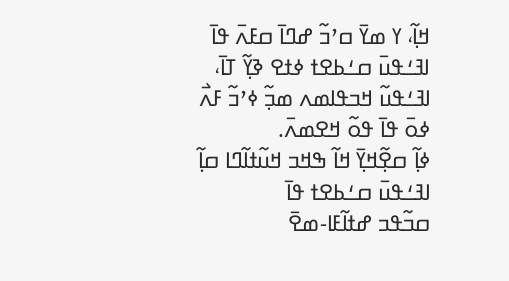ߞߊ߲߬، ߌ ߘߌ߫ ߛߴߏ߬ ߝߣߊ߫ ߛߓߍ߫ ߟߊ߫ ߊߔߑߟߎ߫ ߛߑߕߐߙ ߦߙߐ ߢߌ߲߬ ߠߊ߫، ߊߔߑߟߎ߬ ߞߏߟߊߘߍ ߘߏ߲߬ ߦߴߏ߬ ߓߍ߯ ߦߋ߫ ߟߊ߫ ߟߋ߬ ߞߐߘߍ߫.
ߦߊ߲߬ ߛߐ߲߬ߞߌ߲߫ ߞߊ߬ ߒߞߏ ߞߎ߬ߙߊ߬ߣߊ ߛߊ߲߬ ߊߔߑߟߎ߫ ߛߑߕߐߙ ߟߊ߫
ߛߏ߬ߟߏ ߝߙߊ߬ߓߊ-ߘߐ߫